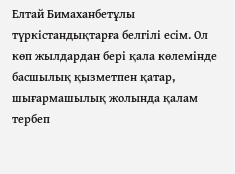Елтай Бимаханбетұлы түркістандықтарға белгілі есім. Ол көп жылдардан бері қала көлемінде басшылық қызметпен қатар, шығармашылық жолында қалам тербеп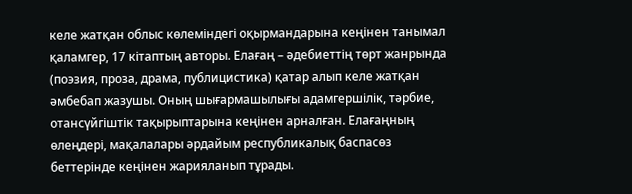келе жатқан облыс көлеміндегі оқырмандарына кеңінен танымал қаламгер, 17 кітаптың авторы. Елағаң – әдебиеттің төрт жанрында (поэзия, проза, драма, публицистика) қатар алып келе жатқан әмбебап жазушы. Оның шығармашылығы адамгершілік, тәрбие, отансүйгіштік тақырыптарына кеңінен арналған. Елағаңның өлеңдері, мақалалары әрдайым республикалық баспасөз беттерінде кеңінен жарияланып тұрады.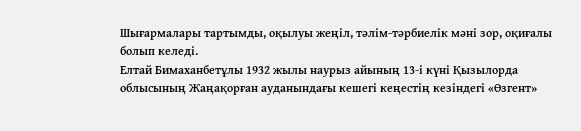Шығармалары тартымды, оқылуы жеңіл, тәлім-тәрбиелік мәні зор, оқиғалы болып келеді.
Елтай Бимаханбетұлы 1932 жылы наурыз айының 13-і күні Қызылорда облысының Жаңақорған ауданындағы кешегі кеңестің кезіндегі «Өзгент»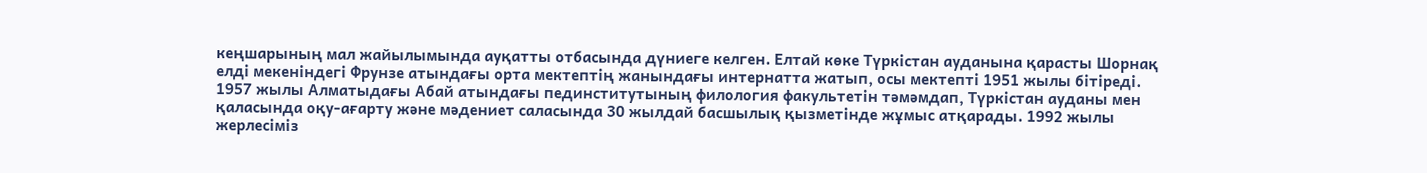кеңшарының мал жайылымында ауқатты отбасында дүниеге келген. Елтай көке Түркістан ауданына қарасты Шорнақ елді мекеніндегі Фрунзе атындағы орта мектептің жанындағы интернатта жатып, осы мектепті 1951 жылы бітіреді. 1957 жылы Алматыдағы Абай атындағы пединститутының филология факультетін тәмәмдап, Түркістан ауданы мен қаласында оқу-ағарту және мәдениет саласында 30 жылдай басшылық қызметінде жұмыс атқарады. 1992 жылы жерлесіміз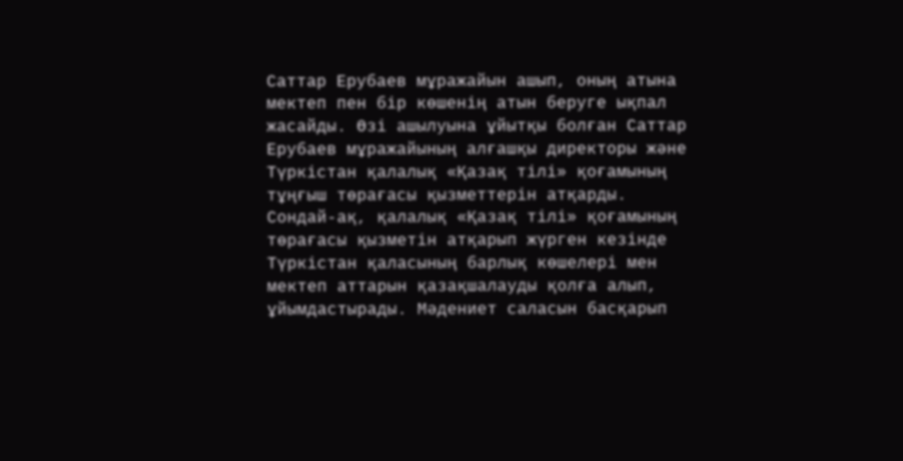Саттар Ерубаев мұражайын ашып, оның атына мектеп пен бір көшенің атын беруге ықпал жасайды. Өзі ашылуына ұйытқы болған Саттар Ерубаев мұражайының алғашқы директоры және Түркістан қалалық «Қазақ тілі» қоғамының тұңғыш төрағасы қызметтерін атқарды.
Сондай-ақ, қалалық «Қазақ тілі» қоғамының төрағасы қызметін атқарып жүрген кезінде Түркістан қаласының барлық көшелері мен мектеп аттарын қазақшалауды қолға алып, ұйымдастырады. Мәдениет саласын басқарып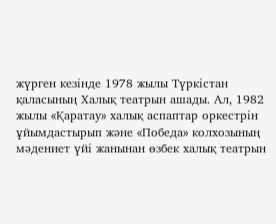жүрген кезінде 1978 жылы Түркістан қаласының Халық театрын ашады. Ал, 1982 жылы «Қаратау» халық аспаптар оркестрін ұйымдастырып және «Победа» колхозының мәдениет үйі жанынан өзбек халық театрын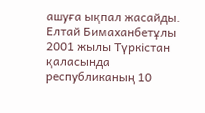ашуға ықпал жасайды.
Елтай Бимаханбетұлы 2001 жылы Түркістан қаласында республиканың 10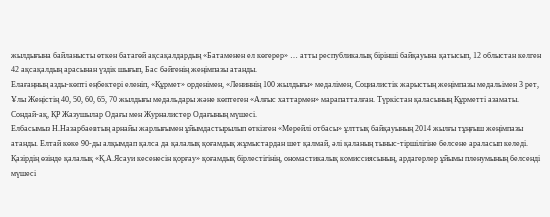жылдығына байланысты өткен батагөй ақсақалдардың «Батаменен ел көгерер» … атты республикалық бірінші байқауына қатысып, 12 облыстан келген 42 ақсақалдың арасынан үздік шығып, Бас бәйгенің жеңімпазы атанды.
Елағаңның азды-көпті еңбектері еленіп, «Құрмет» орденімен, «Лениннің 100 жылдығы» медалімен, Социалистік жарыстың жеңімпазы медальімен 3 рет, Ұлы Жеңістің 40, 50, 60, 65, 70 жылдығы медальдары және көптеген «Алғыс хаттармен» марапатталған. Түркістан қаласының Құрметті азаматы. Сондай-ақ, ҚР Жазушылар Одағы мен Журналистер Одағының мүшесі.
Елбасымыз Н.Назарбаевтың арнайы жарлығымен ұйымдастырылып өткізген «Мерейлі отбасы» ұлттық байқауының 2014 жылғы тұңғыш жеңімпазы атанды. Елтай көке 90-ды алқымдап қалса да қалалық қоғамдық жұмыстардан шет қалмай, әлі қаланың тыныс-тіршілігіне белсене араласып келеді. Қазірдің өзінде қалалық «Қ.А.Ясауи кесенесін қорғау» қоғамдық бірлестігінің, ономастикалық комиссиясының, ардагерлер ұйымы пленумының белсенді мүшесі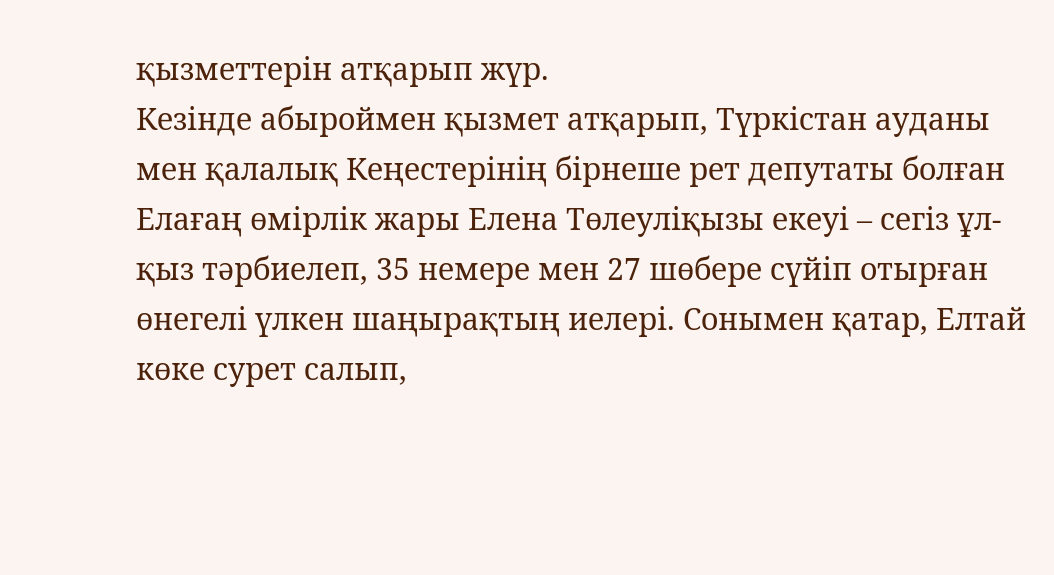қызметтерін атқарып жүр.
Кезінде абыроймен қызмет атқарып, Түркістан ауданы мен қалалық Кеңестерінің бірнеше рет депутаты болған Елағаң өмірлік жары Елена Төлеуліқызы екеуі – сегіз ұл-қыз тәрбиелеп, 35 немере мен 27 шөбере сүйіп отырған өнегелі үлкен шаңырақтың иелері. Сонымен қатар, Елтай көке сурет салып,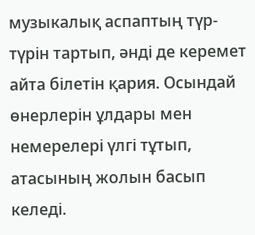музыкалық аспаптың түр-түрін тартып, әнді де керемет айта білетін қария. Осындай өнерлерін ұлдары мен немерелері үлгі тұтып, атасының жолын басып келеді.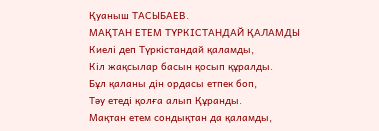Қуаныш ТАСЫБАЕВ.
МАҚТАН ЕТЕМ ТҮРКІСТАНДАЙ ҚАЛАМДЫ
Киелі деп Түркістандай қаламды,
Кіл жақсылар басын қосып құралды.
Бұл қаланы дін ордасы етпек боп,
Тәу етеді қолға алып Құранды.
Мақтан етем сондықтан да қаламды,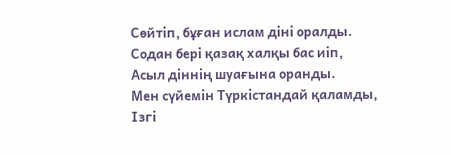Сөйтіп, бұған ислам діні оралды.
Содан бері қазақ халқы бас иіп,
Асыл діннің шуағына оранды.
Мен сүйемін Түркістандай қаламды,
Ізгі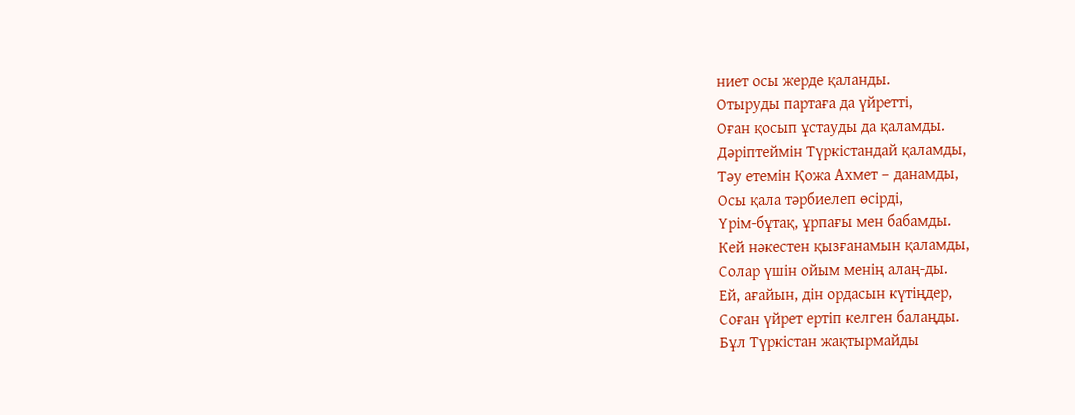ниет осы жерде қаланды.
Отыруды партаға да үйретті,
Оған қосып ұстауды да қаламды.
Дәріптеймін Түркістандай қаламды,
Тәу етемін Қожа Ахмет – данамды,
Осы қала тәрбиелеп өсірді,
Үрім-бұтақ, ұрпағы мен бабамды.
Кей нәкестен қызғанамын қаламды,
Солар үшін ойым менің алаң-ды.
Ей, ағайын, дін ордасын күтіңдер,
Соған үйрет ертіп келген балаңды.
Бұл Түркістан жақтырмайды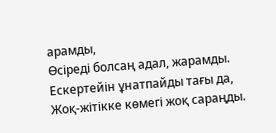арамды,
Өсіреді болсаң адал, жарамды.
Ескертейін ұнатпайды тағы да,
Жоқ-жітікке көмегі жоқ сараңды.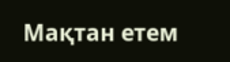Мақтан етем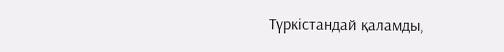Түркістандай қаламды,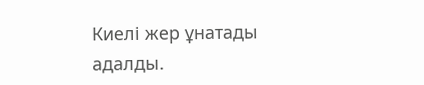Киелі жер ұнатады адалды.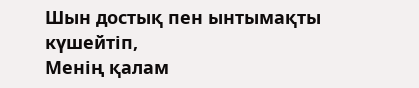Шын достық пен ынтымақты күшейтіп,
Менің қалам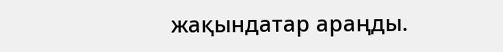жақындатар араңды.